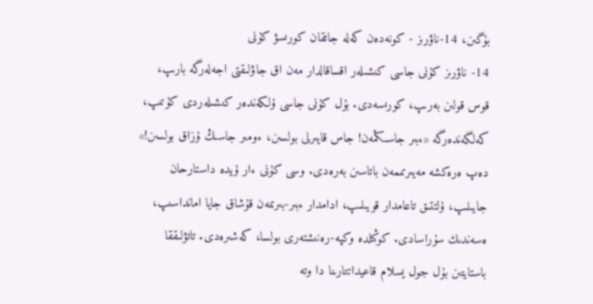بۇگىن، 14-ناۋرىز - كونەدەن كەلە جاتقان كورىسۋ كۇنى
14- ناۋرىز كۇنى جاسى كىشىلەر اقساقالدار مەن اق جاۋلىقتى اجەلەرگە بارىپ، قوس قولىن بەرىپ، كورىسەدى. بۇل كۇنى جاسى ۇلكەندەر كىشىلەردى كۇتىپ، كەلگەندەرگە «ءبىر جاسىڭمەن! جاس قايىرلى بولسىن، ءومىر جاسىڭ ۇزاق بولسىن!» دەپ ەرەكشە مەيىرىممەن باتاسىن بەرەدى. وسى كۇنى ءار ۇيدە داستارحان جايىلىپ، ۇلتتىق تاعامدار قويىلىپ، ادامدار ءبىر-بىرىمەن قۇشاق جايا امانداسىپ، ەسەندىك سۇراسادى. كوڭىلدە وكپە-رەنىشتەرى بولسا، كەشىرەدى. تاتۋلىققا باستايتىن بۇل جول يسلام قاعيداتتارىنا دا وتە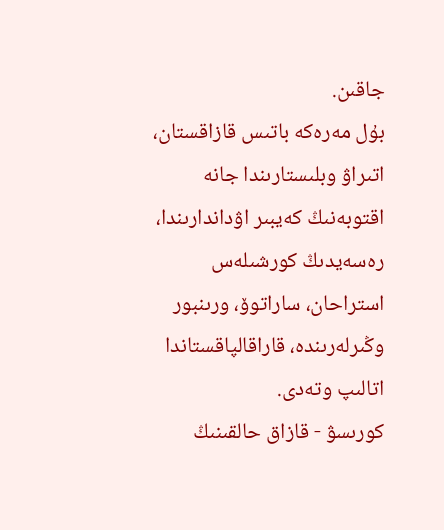جاقىن.
بۇل مەرەكە باتىس قازاقستان، اتىراۋ وبلىستارىندا جانە اقتوبەنىڭ كەيبىر اۋداندارىندا، رەسەيدىڭ كورشىلەس استراحان، ساراتوۆ، ورىنبور وڭىرلەرىندە، قاراقالپاقستاندا اتالىپ وتەدى.
كورىسۋ - قازاق حالقىنىڭ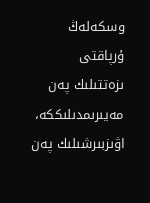وسكەلەڭ ۇرپاقتى ىزەتتىلىك پەن مەيىرىمدىلىككە، اۋىزبىرشىلىك پەن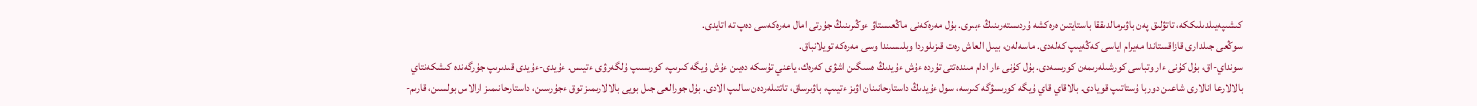كىشىپەيىلدىلىككە، تاتۋلىق پەن باۋىرمالدىققا باستايتىن ەرەكشە ۇردىستەرىنىڭ ءبىرى. بۇل مەرەكەنى ماڭعىستاۋ ءوڭىرىنىڭ جۇرتى امال مەرەكەسى دەپ تە اتايدى.
سوڭعى جىلدارى قازاقستاندا مەيرام اياسى كەڭەيىپ كەلەدى. ماسەلەن، بيىل العاش رەت قىزىلوردا وبلىسىندا وسى مەرەكە تويلانباق.
سونداي-اق، بۇل كۇنى ءار وتباسى كورشىلەرىمەن كورىسەدى. بۇل كۇنى ءار ادام مىندەتتى تۇردە ءۇش ءۇيدىڭ ەسىگىن اشۋى كەرەك، ياعني تۇسكە دەيىن ءۇش ۇيگە كىرىپ، كورىسىپ ۇلگەرۋى ءتيىس. ءۇيدى-ءۇيدى قىدىرىپ جۇرگەندە كىشكەنتاي بالالارعا انالارى شاعىن دوربا ۇستاتىپ قويادى. بالاقاي قاي ۇيگە كورىسۋگە كىرسە، سول ءۇيدىڭ داستارحانىنان اۋىز ءتيىپ، باۋىرساق، تاتتىلەردەن سالىپ الادى. بۇل جورالعى جىل بويى بالالارىمىز توق ءجۇرسىن، داستارحانىمىز ارالاس بولسىن، قارىم-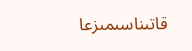قاتىناسىمىزعا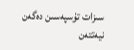سىزات تۇسپەسىن دەگەن نيەتتەن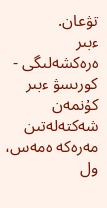تۋعان.
ءبىر ەرەكشەلىگى - كورىسۋ ءبىر كۇنمەن شەكتەلەتىن مەرەكە ەمەس، ول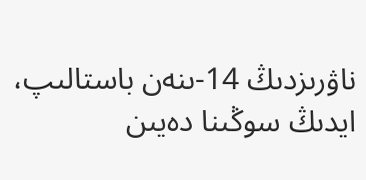ناۋرىزدىڭ 14-ىنەن باستالىپ، ايدىڭ سوڭىنا دەيىن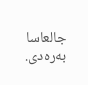جالعاسا بەرەدى.